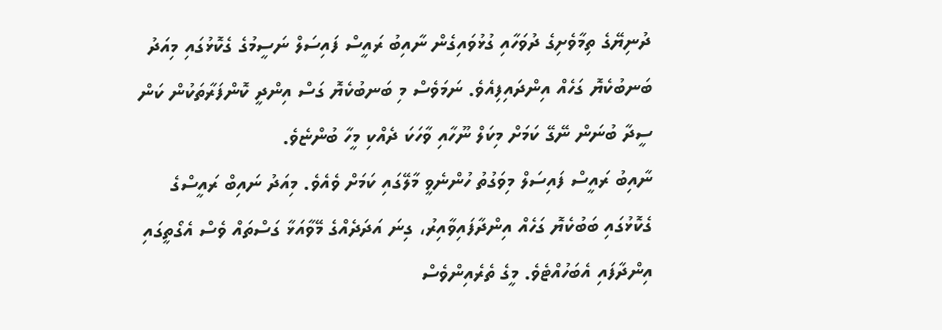ދުނިޔޭގެ ތިމާވެށިގެ ދުވަހާއި ގުޅުވައިގެން ނާއިބު ރައީސް ފައިސަލް ނަސީމުގެ ގެކޮޅުގައި މިއަދު ބަނބުކެޔޮ ގަހެއް އިންދައިފިއެވެ. ނަމަވެސް މި ބަނބުކެޔޮ ގަސް އިންދީ ކޮންފަރާތަކުން ކަން ސީދާ ބުނަން ނޭގޭ ކަމަށް މިކަލް ނޫހާއި ވާހަކަ ދެއްކި މީހާ ބުންޏެވެ.
ނާއިބު ރައީސް ފައިސަލް މިވަގުތު ހުންނެވީ މާލޭގައި ކަމަށް ވެއެވެ. މިއަދު ނައިބް ރައީސްގެ ގެކޮޅުގައި ބަބުކެޔޮ ގަހެއް އިންދާފައިވާއިރު، ގިނަ އަދަދެއްގެ މޭވާއަޅާ ގަސްތައް ވެސް އެގޯތީގައި އިންދާފައި އެބަހުއްޓެވެ. މީގެ ތެރެއިންވެސް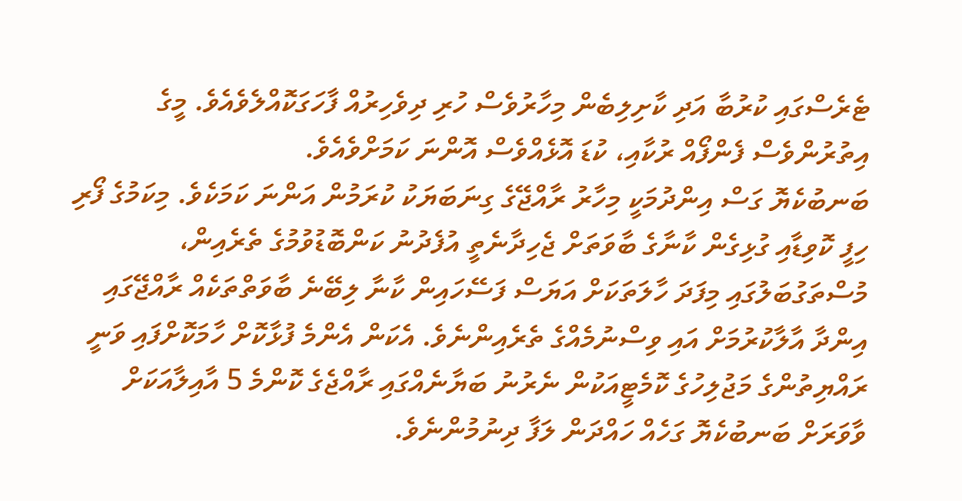ޓެރެސްގައި ކުރުބާ އަދި ކާށިލިބެން މިހާރުވެސް ހުރި ދިވެހިރުއް ފާހަގަކޮއްލެވެއެވެ. މީގެ އިތުރުންވެސް ފެންފޯއް ރުކާއި، ކުޑަ އޮޅެއްވެސް އޮންނަ ކަމަށްވެއެވެ.
ބަނބުކެޔޮ ގަސް އިންދުމަކީ މިހާރު ރާއްޖޭގެ ގިނަބަޔަކު ކުރަމުން އަންނަ ކަމަކެވެ. މިކަމުގެ ފޯރި ހިފީ ކޮވިޑާއި ގުޅިގެން ކާނާގެ ބާވަތަށް ޖެހިދާނެތީ އުފެދުނު ކަންބޮޑުވުމުގެ ތެރެއިން، މުސްތަގުބަލުގައި މިފަދަ ހާލަތަކަށް އަޔަސް ފަސޭހައިން ކާނާ ލިބޭނެ ބާވަތްތަކެއް ރާއްޖޭގައި އިންދާ އާލާކުރުމަށް އައި ވިސްނުމެއްގެ ތެރެއިންނެވެ. އެކަން އެންމެ ފުޅާކޮށް ހާމަކޮށްފައި ވަނީ ރައްޔިތުންގެ މަޖުލިހުގެ ކޮމެޓީއަކުން ނެރުނު ބަޔާނެއްގައި ރާއްޖެގެ ކޮންމެ 5 އާއިލާއަކަށް ވާވަރަށް ބަނބުކެޔޮ ގަހެއް ހައްދަން ލަފާ ދިނުމުންނެވެ.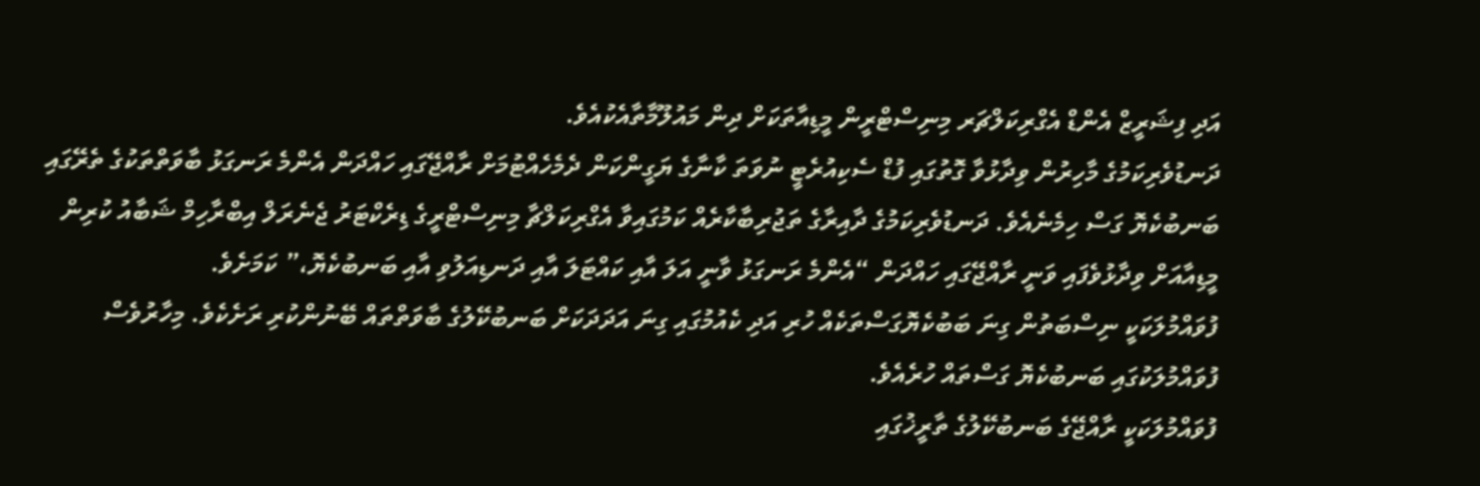އަދި ފިޝަރީޒް އެންޑް އެގްރިކަލްޗަރ މިނިސްޓްރީން މީޑިއާތަކަށް ދިން މައުލޫމާތާއެކުއެވެ.
ދަނޑުވެރިކަމުގެ މާހިރުން ވިދާޅުވާ ގޮތުގައި ފުޑް ސެކިއުރެޓީ ނުވަތަ ކާނާގެ ޔަގީންކަން ދެމެހެއްޓުމަށް ރާއްޖޭގައި ހައްދަން އެންމެ ރަނގަޅު ބާވަތްތަކުގެ ތެރޭގައި ބަނބުކެޔޮ ގަސް ހިމެނެއެވެ. ދަނޑުވެރިކަމުގެ ދާއިރާގެ ތަޖުރިބާކާރެއް ކަމުގައިވާ އެގްރިކަލްޗާ މިނިސްޓްރީގެ ޑިރެކްޓަރު ޖެނެރަލް އިބްރާހިމް ޝަބާއު ކުރިން މީޑިއާއަށް ވިދާޅުވެފައި ވަނީ ރާއްޖޭގައި ހައްދަން “އެންމެ ރަނގަޅު ވާނީ އަލަ އާއި ކައްޓަލަ އާއި ދަނޑިއަލުވި އާއި ބަނބުކެޔޮ،” ކަމަށެވެ.
ފުވައްމުލަކަކީ ނިސްބަތުން ގިނަ ބަބުކެޔޮގަސްތަކެއް ހުރި އަދި ކެއުމުގައި ގިނަ އަދަދަކަށް ބަނބުކޭލުގެ ބާވަތްތައް ބޭނުންކުރި ރަށެކެވެ. މިހާރުވެސް ފުވައްމުލަކުގައި ބަނބުކެޔޮ ގަސްތައް ހުރެއެވެ.
ފުވައްމުލަކަކީ ރާއްޖޭގެ ބަނބުކޭލުގެ ތާރީޚުގައި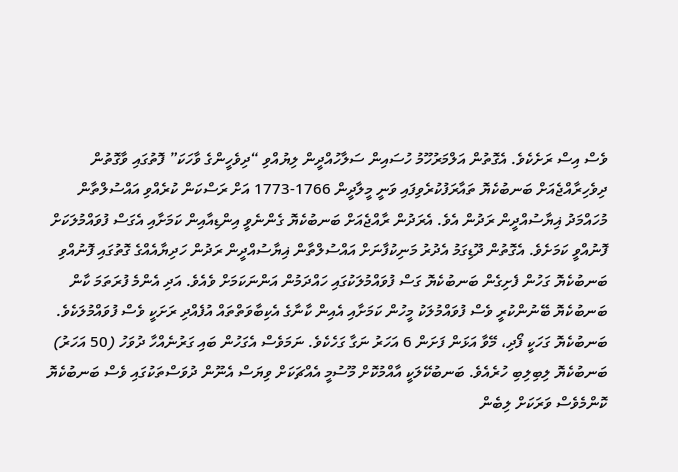ވެސް އިސް ރަށެކެވެ. އެގޮތުން އަލްމަރުހޫމު ހުސައިން ސަލާހުއްދީން ލިޔުއްވި “ދިވެހީންގެ ވާހަކަ” ފޮތުގައި ވާގޮތުން ދިވެހިރާއްޖެއަށް ބަނބުކެޔޮ ތައާރަފުކުރެވިފައި ވަނީ މީލާދީން 1766-1773 އަށް ރަސްކަން ކުރެއްވި އައްސުލްތާން މުހައްމަދު ޣިޔާސުއްދީން ރަދުން އެވެ. އެރަދުން ރާއްޖެއަށް ބަނބުކެޔޮ ގެންނެވީ އިންޑިއާއިން ކަމަށާއި އެގަސް ފުވައްމުލަކަށް ފޮނުއްވީ ކަމަށެވެ. އެގޮތުން ދޫޑިގަމު އެދުރު މަނިކުފާނަށް އައްސުލްތާން ޣިޔާސުއްދީން ރަދުން ހަދިޔާއެއްގެ ގޮތުގައި ފޮނުއްވި ބަނބުކެޔޮ ގަހުން ފެށިގެން ބަނބުކެޔޮ ގަސް ފުވައްމުލަކުގައި ހައްދަމުން އަންނަކަމަށް ވެއެވެ. އަދި އެންމެ ފުރަތަމަ ކާން ބަނބުކެޔޮ ބޭނުންކުރީ ވެސް ފުވައްމުލަކު މީހުން ކަމަށާއި އެއިން ކާނާގެ އެކިބާވަތްތައް އުފެއްދި ރަށަކީ ވެސް ފުވައްމުލަކެވެ.
ބަނބުކެޔޮ ގަހަކީ ފޯދި، މޭވާ އަޅަން ފަށަން 6 އަހަރު ނަގާ ގަހެކެވެ. ނަމަވެސް އެގަހުން ބައި ގަރުނެއްހާ ދުވަހު (50 އަހަރު) ބަނބުކެޔޮ ލިބިލިބި ހުރެއެވެ. ބަނބުކޭލަކީ އާއްމުކޮށް މޫސުމީ އެއްޗަކަށް ވިޔަސް އެނޫން ދުވަސްތަކުގައި ވެސް ބަނބުކެޔޮ ކޮންމެވެސް ވަރަކަށް ލިބެން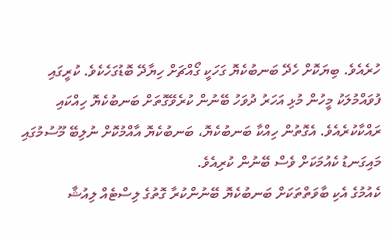ހުރެއެވެ. ބިޔަކޮށް ހެދޭ ބަނބުކެޔޮ ގަހަކީ ގޯއްޗަށް ހިޔާދޭ ބޮޑުގަހެކެވެ. ކުރީގައި ފުވައްމުލަކު މީހުން މުޅި އަހަރު ދުވަހު ބޭނުން ކުރެވޭގޮތަށް ބަނބުކެޔޮ ހިއްކައި ރައްކާކުރެއެވެ. އެގޮތުން ހިއްކާ ބަނބުކެޔޮ، ބަނބުކެޔޮ އާއްމުކޮށް ނުލިބޭ މޫސުމުގައި މައިގަނޑު ކެއުމަކަށް ވެސް ބޭނުން ކުރިއެވެ.
ކެއުމުގެ އެކި ބާވަތްތަކަށް ބަނބުކެޔޮ ބޭނުންކުރާ ގޮތުގެ ލިސްޓެއް ލިއުޝާ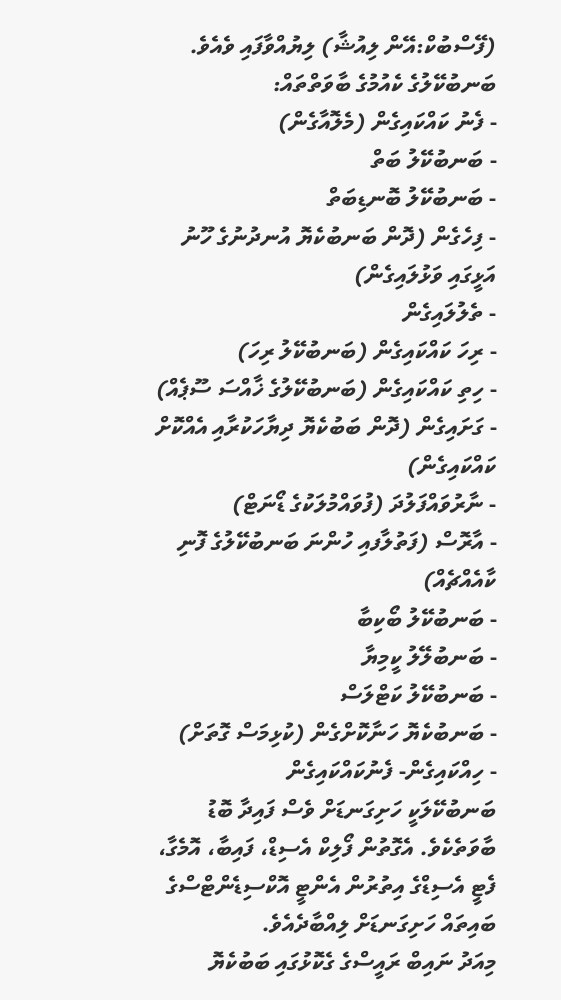(ފޭސްބުކް:އޭން ލިއުޝާ) ލިޔުއްވާފައި ވެއެވެ.
ބަނބުކޭލުގެ ކެއުމުގެ ބާވަތްތައް:
- ފެނު ކައްކައިގެން (މެލޮއާގެން)
- ބަނބުކޭލު ބަތް
- ބަނބުކޭލު ބޮނޑިބަތް
- ފިހެގެން (ދޮން ބަނބުކެޔޮ އުނދުނުގެ ހޫނު އަޅީގައި ވަޅުލައިގެން)
- ތެލުލައިގެން
- ރިހަ ކައްކައިގެން (ބަނބުކޭލު ރިހަ)
- ހިތި ކައްކައިގެން (ބަނބުކޭލުގެ ޚާއްސަ ސޫޕެއް)
- ގަށައިގެން (ދޮން ބަބުކެޔޮ ދިޔާހަކުރާއި އެއްކޮށް ކައްކައިގެން)
- ނާރުވައްފަލުދަ (ފުވައްމުލަކުގެ ޑޯނަޓް)
- އާރޮސް (ފަތުލާފއި ހުންނަ ބަނބުކޭލުގެ ފޮނި ކާއެއްޗެއް)
- ބަނބުކޭލު ބޯކިބާ
- ބަނބުލޭލު ކީމިޔާ
- ބަނބުކޭލު ކަޓްލަސް
- ބަނބުކެޔޮ ހަނާކޮށްގެން (ކުޅިމަސް ގޮތަށް)
- ހިއްކައިގެން- ފެނުކައްކައިގެން
ބަނބުކޭލަކީ ހަށިގަނޑަށް ވެސް ފައިދާ ބޮޑު ބާވަތެކެވެ. އެގޮތުން ފޯލިކް އެސިޑް، ފައިބާ، އޮމެގާ، ފެޓީ އެސިޑްގެ އިތުރުން އެންޓީ އޮކްސިޑެންޓްސްގެ ބައިތައް ހަށިގަނޑަށް ލިއްބާދެއެވެ.
މިއަދު ނައިބް ރައީސްގެ ގެކޮޅުގައި ބަބުކެޔޮ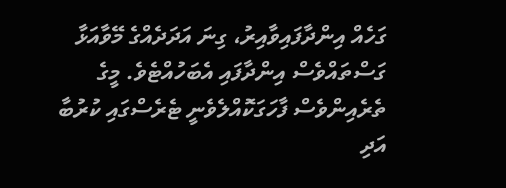ގަހެއް އިންދާފައިވާއިރު، ގިނަ އަދަދެއްގެ މޭވާއަޅާ ގަސްތައްވެސް އިންދާފައި އެބަހުއްޓެވެ. މީގެ ތެރެއިންވެސް ފާހަގަކޮއްލެވެނީ ޓެރެސްގައި ކުރުބާ އަދި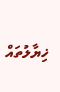ޚިޔާލުތައް